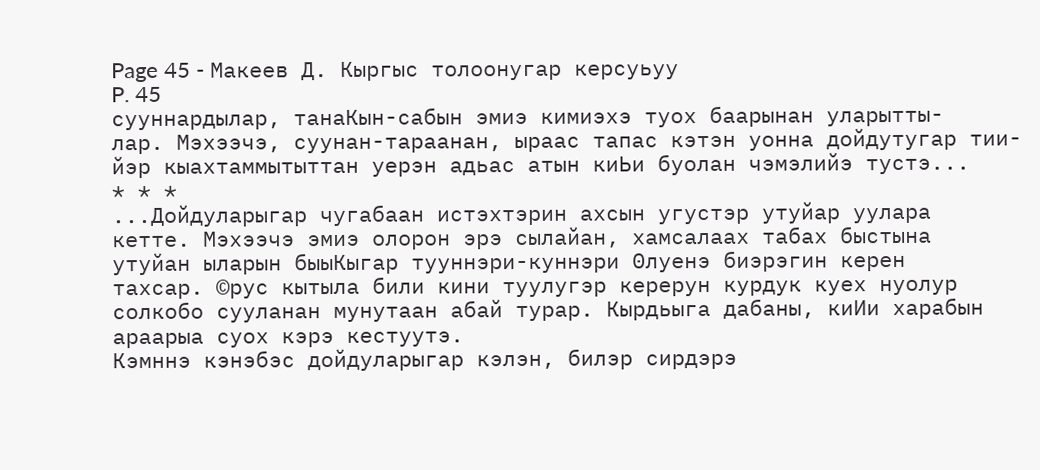Page 45 - Макеев Д. Кыргыс толоонугар керсуьуу
P. 45
сууннардылар, танаКын-сабын эмиэ кимиэхэ туох баарынан уларытты-
лар. Мэхээчэ, суунан-тараанан, ыраас тапас кэтэн уонна дойдутугар тии-
йэр кыахтаммытыттан уерэн адьас атын киЬи буолан чэмэлийэ тустэ...
* * *
...Дойдуларыгар чугабаан истэхтэрин ахсын угустэр утуйар уулара
кетте. Мэхээчэ эмиэ олорон эрэ сылайан, хамсалаах табах быстына
утуйан ыларын быыКыгар тууннэри-куннэри 0луенэ биэрэгин керен
тахсар. ©рус кытыла били кини туулугэр керерун курдук куех нуолур
солкобо сууланан мунутаан абай турар. Кырдьыга дабаны, киИи харабын
араарыа суох кэрэ кестуутэ.
Кэмннэ кэнэбэс дойдуларыгар кэлэн, билэр сирдэрэ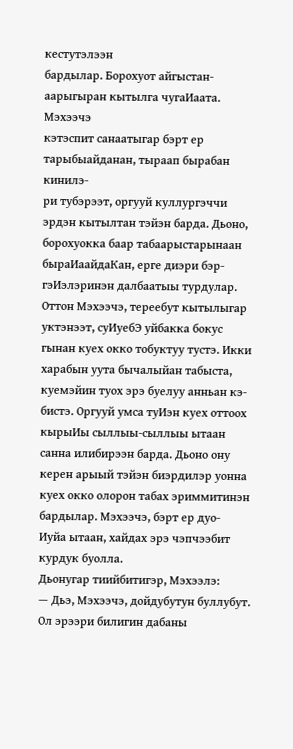кестутэлээн
бардылар. Борохуот айгыстан-аарыгыран кытылга чугаИаата. Мэхээчэ
кэтэспит санаатыгар бэрт ер тарыбыайданан, тыраап бырабан кинилэ-
ри тубэрээт, оргууй куллургэччи эрдэн кытылтан тэйэн барда. Дьоно,
борохуокка баар табаарыстарынаан быраИаайдаКан, ерге диэри бэр-
гэИэлэринэн далбаатыы турдулар. Оттон Мэхээчэ, тереебут кытылыгар
уктэнээт, суИуебЭ уйбакка бокус гынан куех окко тобуктуу тустэ. Икки
харабын уута бычалыйан табыста, куемэйин туох эрэ буелуу анньан кэ-
бистэ. Оргууй умса туИэн куех оттоох кырыИы сыллыы-сыллыы ытаан
санна илибирээн барда. Дьоно ону керен арыый тэйэн биэрдилэр уонна
куех окко олорон табах эриммитинэн бардылар. Мэхээчэ, бэрт ер дуо-
Иуйа ытаан, хайдах эрэ чэпчээбит курдук буолла.
Дьонугар тиийбитигэр, Мэхээлэ:
— Дьэ, Мэхээчэ, дойдубутун буллубут. Ол эрээри билигин дабаны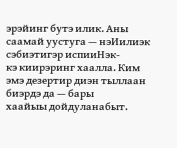эрэйинг бутэ илик. Аны саамай уустуга — нэИилиэк сэбиэтигэр испииНэк-
кэ киирэринг хаалла. Ким эмэ дезертир диэн тыллаан биэрдэ да — бары
хаайыы дойдуланабыт.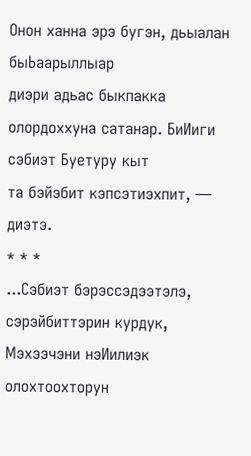Онон ханна эрэ бугэн, дьыалан быЬаарыллыар
диэри адьас быкпакка олордоххуна сатанар. БиИиги сэбиэт Буетуру кыт
та бэйэбит кэпсэтиэхпит, — диэтэ.
* * *
...Сэбиэт бэрэссэдээтэлэ, сэрэйбиттэрин курдук, Мэхээчэни нэИилиэк
олохтоохторун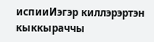испииИэгэр киллэрэртэн кыккыраччы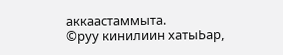аккаастаммыта.
©руу кинилиин хатыЬар,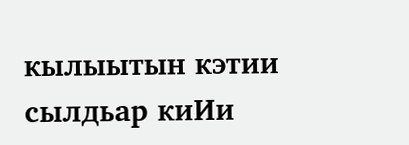кылыытын кэтии сылдьар киИи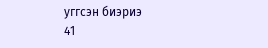уггсэн биэриэ
41